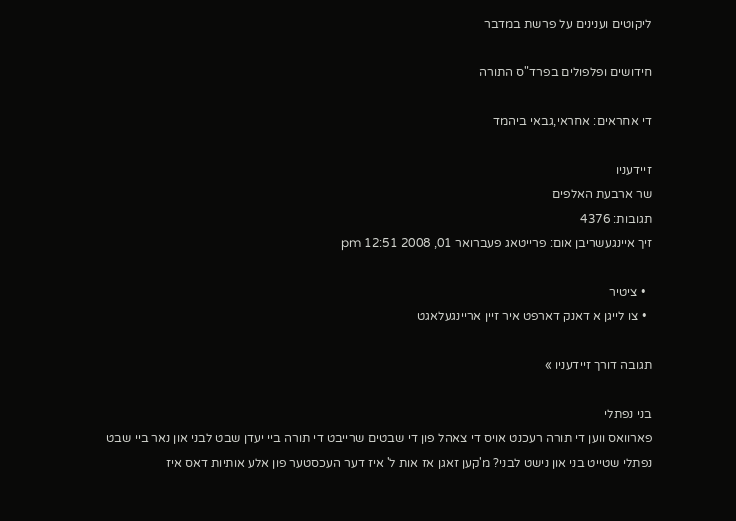ליקוטים וענינים על פרשת במדבר

חידושים ופלפולים בפרד"ס התורה

די אחראים: אחראי,גבאי ביהמד

זיידעניו
שר ארבעת האלפים
תגובות: 4376
זיך איינגעשריבן אום: פרייטאג פעברואר 01, 2008 12:51 pm

  • ציטיר
  • צו לייגן א דאנק דארפט איר זיין אריינגעלאגט

תגובה דורך זיידעניו »

בני נפתלי
פארוואס ווען די תורה רעכנט אויס די צאהל פון די שבטים שרייבט די תורה ביי יעדן שבט לבני און נאר ביי שבט נפתלי שטייט בני און נישט לבני? מ'קען זאגן אז אות ל' איז דער העכסטער פון אלע אותיות דאס איז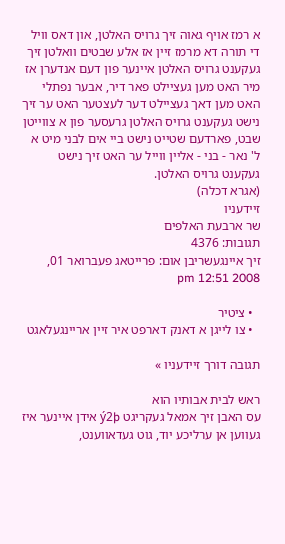א רמז אויף גאוה זיך גרויס האלטן, און דאס וויל די תורה דא מרמז זיין אז אלע שבטים וואלטן זיך געקענט גרויס האלטן איינער פון דעם אנדערן אז מיר האט מען געציילט פאר דיר, אבער נפתלי האט מען דאך געציילט דער לעצטער האט ער זיך נישט געקענט גרויס האלטן גרעסער פון א צווייטן שבט, פארדעם שטייט נישט ביי אים לבני מיט א ל' נאר - בני - אליין ווייל ער האט זיך נישט געקענט גרויס האלטן.
(אגרא דכלה)
זיידעניו
שר ארבעת האלפים
תגובות: 4376
זיך איינגעשריבן אום: פרייטאג פעברואר 01, 2008 12:51 pm

  • ציטיר
  • צו לייגן א דאנק דארפט איר זיין אריינגעלאגט

תגובה דורך זיידעניו »

ראש לבית אבותיו הוא
עס האבן זיך אמאל געקריגט ý2þ אידן איינער איז געווען אן ערליכע יוד, גוט געדאווענט,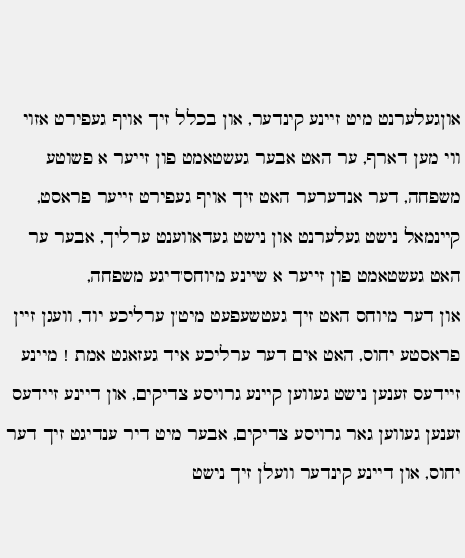אוןגעלערנט מיט זיינע קינדער, און בכלל זיך אויף געפירט אזוי ווי מען דארף, ער האט אבער געשטאמט פון זייער א פשוטע משפחה, דער אנדערער האט זיך אויף געפירט זייער פראסט, קיינמאל נישט געלערנט און נישט געדאווענט ערליך, אבער ער האט געשטאמט פון זייער א שיינע מיוחס'דיגע משפחה,
און דער מיוחס האט זיך געטשעפעט מיט'ן ערליכע יוד, וועגן זיין פראסטע יחוס, האט אים דער ערליכע איד געזאגט אמת ! מיינע זיידעס זענען נישט געווען קיינע גרויסע צדיקים, און דיינע זיידעס זענען געווען גאר גרויסע צדיקים, אבער מיט דיר ענדיגט זיך דער יחוס, און דיינע קינדער וועלן זיך נישט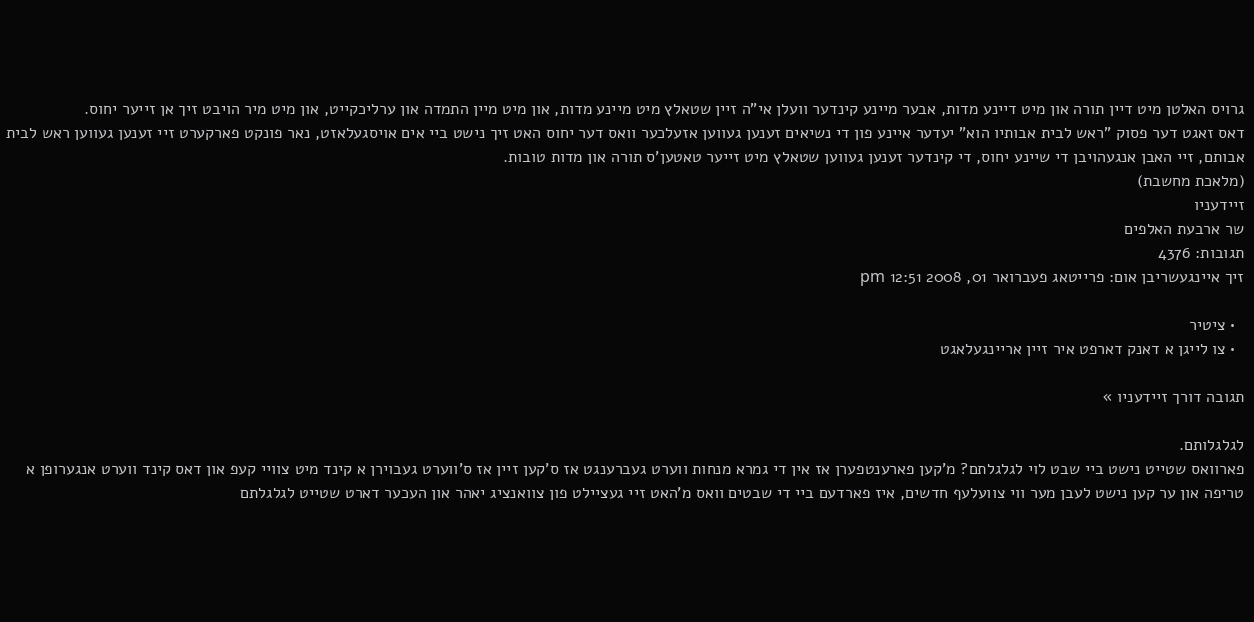גרויס האלטן מיט דיין תורה און מיט דיינע מדות, אבער מיינע קינדער וועלן אי"ה זיין שטאלץ מיט מיינע מדות, און מיט מיין התמדה און ערליכקייט, און מיט מיר הויבט זיך אן זייער יחוס.
דאס זאגט דער פסוק "ראש לבית אבותיו הוא" יעדער איינע פון די נשיאים זענען געווען אזעלכער וואס דער יחוס האט זיך נישט ביי אים אויסגעלאזט, נאר פונקט פארקערט זיי זענען געווען ראש לבית אבותם, זיי האבן אנגעהויבן די שיינע יחוס, די קינדער זענען געווען שטאלץ מיט זייער טאטען'ס תורה און מדות טובות.
(מלאכת מחשבת)
זיידעניו
שר ארבעת האלפים
תגובות: 4376
זיך איינגעשריבן אום: פרייטאג פעברואר 01, 2008 12:51 pm

  • ציטיר
  • צו לייגן א דאנק דארפט איר זיין אריינגעלאגט

תגובה דורך זיידעניו »

לגלגלותם.
פארוואס שטייט נישט ביי שבט לוי לגלגלתם? מ'קען פארענטפערן אז אין די גמרא מנחות ווערט געברענגט אז ס'קען זיין אז ס'ווערט געבוירן א קינד מיט צוויי קעפ און דאס קינד ווערט אנגערופן א טריפה און ער קען נישט לעבן מער ווי צוועלעף חדשים, איז פארדעם ביי די שבטים וואס מ'האט זיי געציילט פון צוואנציג יאהר און העכער דארט שטייט לגלגלתם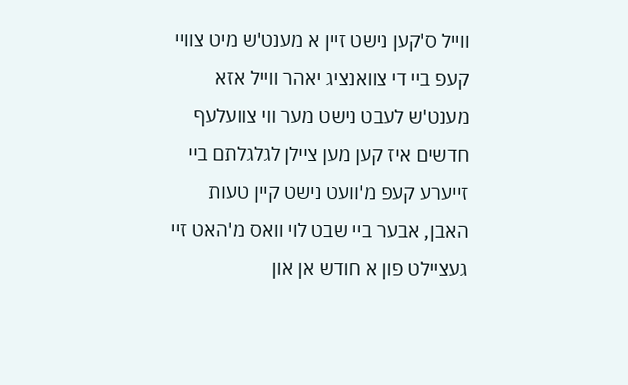ווייל ס'קען נישט זיין א מענט'ש מיט צוויי קעפ ביי די צוואנציג יאהר ווייל אזא מענט'ש לעבט נישט מער ווי צוועלעף חדשים איז קען מען ציילן לגלגלתם ביי זייערע קעפ מ'וועט נישט קיין טעות האבן, אבער ביי שבט לוי וואס מ'האט זיי געציילט פון א חודש אן און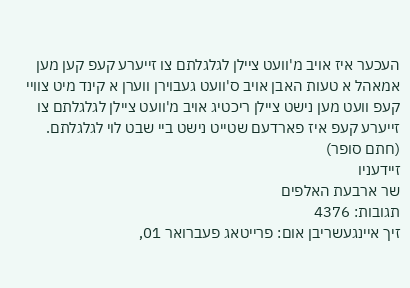העכער איז אויב מ'וועט ציילן לגלגלתם צו זייערע קעפ קען מען אמאהל א טעות האבן אויב ס'וועט געבוירן ווערן א קינד מיט צוויי קעפ וועט מען נישט ציילן ריכטיג אויב מ'וועט ציילן לגלגלתם צו זייערע קעפ איז פארדעם שטייט נישט ביי שבט לוי לגלגלתם.
(חתם סופר)
זיידעניו
שר ארבעת האלפים
תגובות: 4376
זיך איינגעשריבן אום: פרייטאג פעברואר 01,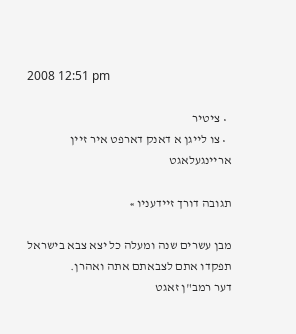2008 12:51 pm

  • ציטיר
  • צו לייגן א דאנק דארפט איר זיין אריינגעלאגט

תגובה דורך זיידעניו »

מבן עשרים שנה ומעלה כל יצא צבא בישראל תפקדו אתם לצבאתם אתה ואהרן.
דער רמב"ן זאגט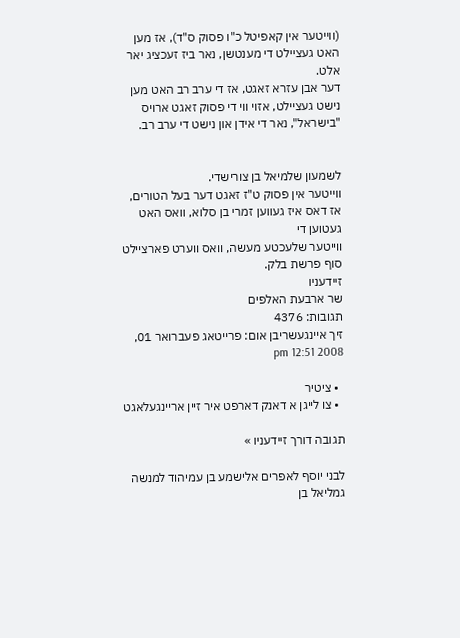(ווייטער אין קאפיטל כ"ו פסוק ס"ד), אז מען האט געציילט די מענטשן, נאר ביז זעכציג יאר אלט.
דער אבן עזרא זאגט, אז די ערב רב האט מען נישט געציילט, אזוי ווי די פסוק זאגט ארויס "בישראל", נאר די אידן און נישט די ערב רב.


לשמעון שלמיאל בן צורישדי.
ווייטער אין פסוק ט"ז זאגט דער בעל הטורים, אז דאס איז געווען זמרי בן סלוא, וואס האט געטוען די
ווייטער שלעכטע מעשה, וואס ווערט פארציילט סוף פרשת בלק.
זיידעניו
שר ארבעת האלפים
תגובות: 4376
זיך איינגעשריבן אום: פרייטאג פעברואר 01, 2008 12:51 pm

  • ציטיר
  • צו לייגן א דאנק דארפט איר זיין אריינגעלאגט

תגובה דורך זיידעניו »

לבני יוסף לאפרים אלישמע בן עמיהוד למנשה גמליאל בן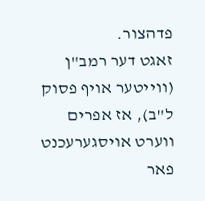פדהצור.
זאגט דער רמב"ן (ווייטער אויף פסוק ל"ב), אז אפרים ווערט אויסגערעכנט פאר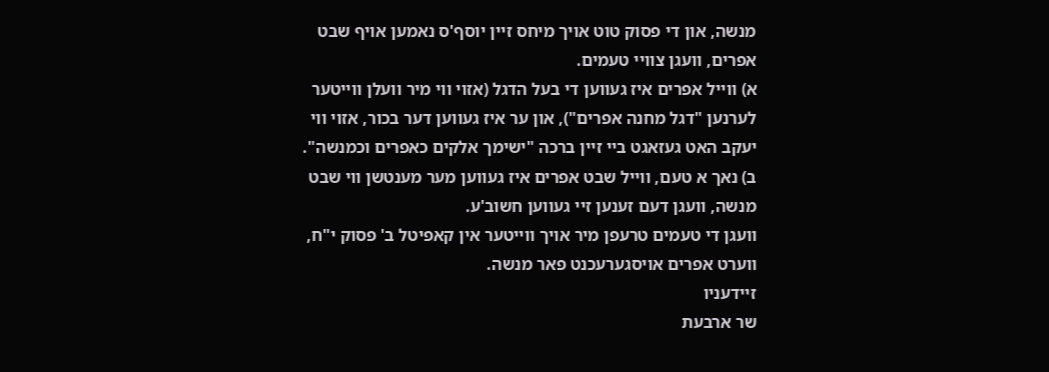מנשה, און די פסוק טוט אויך מיחס זיין יוסף'ס נאמען אויף שבט אפרים, וועגן צוויי טעמים.
א) ווייל אפרים איז געווען די בעל הדגל (אזוי ווי מיר וועלן ווייטער לערנען "דגל מחנה אפרים"), און ער איז געווען דער בכור, אזוי ווי יעקב האט געזאגט ביי זיין ברכה "ישימך אלקים כאפרים וכמנשה".
ב) נאך א טעם, ווייל שבט אפרים איז געווען מער מענטשן ווי שבט מנשה, וועגן דעם זענען זיי געווען חשוב'ע.
וועגן די טעמים טרעפן מיר אויך ווייטער אין קאפיטל ב' פסוק י"ח, ווערט אפרים אויסגערעכנט פאר מנשה.
זיידעניו
שר ארבעת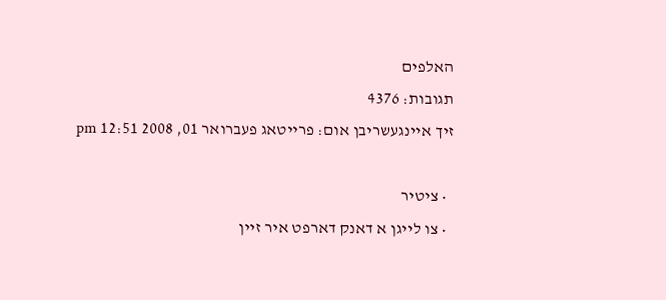האלפים
תגובות: 4376
זיך איינגעשריבן אום: פרייטאג פעברואר 01, 2008 12:51 pm

  • ציטיר
  • צו לייגן א דאנק דארפט איר זיין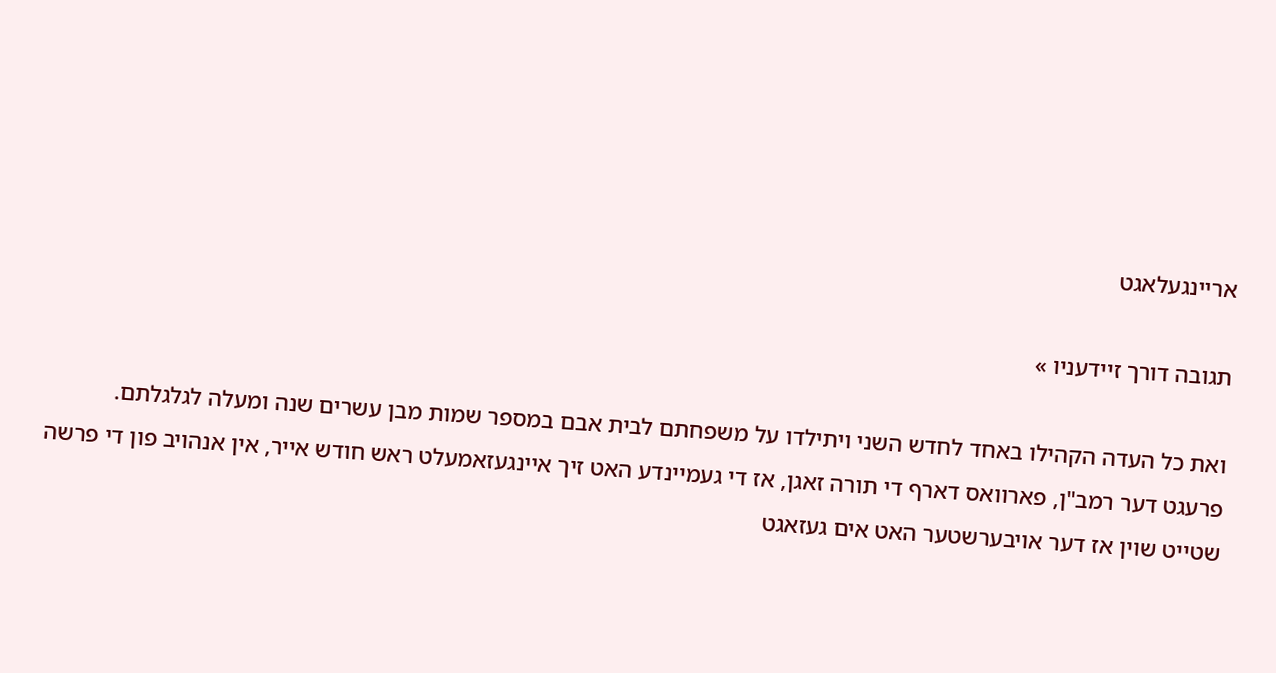אריינגעלאגט

תגובה דורך זיידעניו »

ואת כל העדה הקהילו באחד לחדש השני ויתילדו על משפחתם לבית אבם במספר שמות מבן עשרים שנה ומעלה לגלגלתם.
פרעגט דער רמב"ן, פארוואס דארף די תורה זאגן, אז די געמיינדע האט זיך איינגעזאמעלט ראש חודש אייר, אין אנהויב פון די פרשה שטייט שוין אז דער אויבערשטער האט אים געזאגט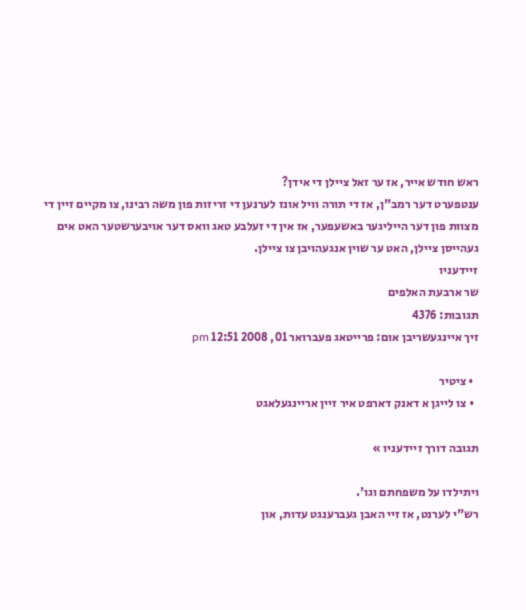ראש חודש אייר, אז ער זאל ציילן די אידן?
ענטפערט דער רמב"ן, אז די תורה וויל אונז לערנען די זריזות פון משה רבינו, צו מקיים זיין די מצוות פון דער הייליגער באשעפער, אז אין די זעלבע טאג וואס דער אויבערשטער האט אים געהייסן ציילן, האט ער שוין אנגעהויבן צו ציילן.
זיידעניו
שר ארבעת האלפים
תגובות: 4376
זיך איינגעשריבן אום: פרייטאג פעברואר 01, 2008 12:51 pm

  • ציטיר
  • צו לייגן א דאנק דארפט איר זיין אריינגעלאגט

תגובה דורך זיידעניו »

ויתילדו על משפחתם וגו'.
רש"י לערנט, אז זיי האבן געברענגט עדות, און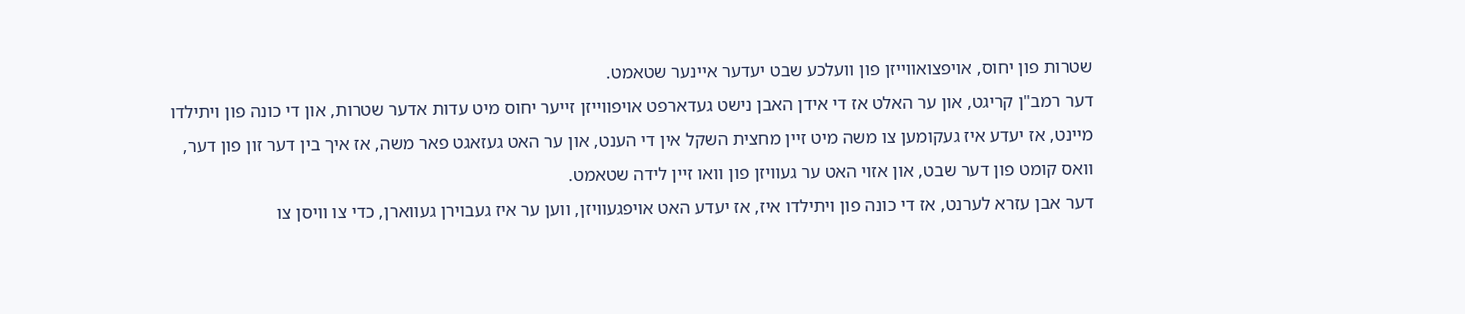שטרות פון יחוס, אויפצואווייזן פון וועלכע שבט יעדער איינער שטאמט.
דער רמב"ן קריגט, און ער האלט אז די אידן האבן נישט געדארפט אויפווייזן זייער יחוס מיט עדות אדער שטרות, און די כונה פון ויתילדו מיינט, אז יעדע איז געקומען צו משה מיט זיין מחצית השקל אין די הענט, און ער האט געזאגט פאר משה, אז איך בין דער זון פון דער, וואס קומט פון דער שבט, און אזוי האט ער געוויזן פון וואו זיין לידה שטאמט.
דער אבן עזרא לערנט, אז די כונה פון ויתילדו איז, אז יעדע האט אויפגעוויזן, ווען ער איז געבוירן געווארן, כדי צו וויסן צו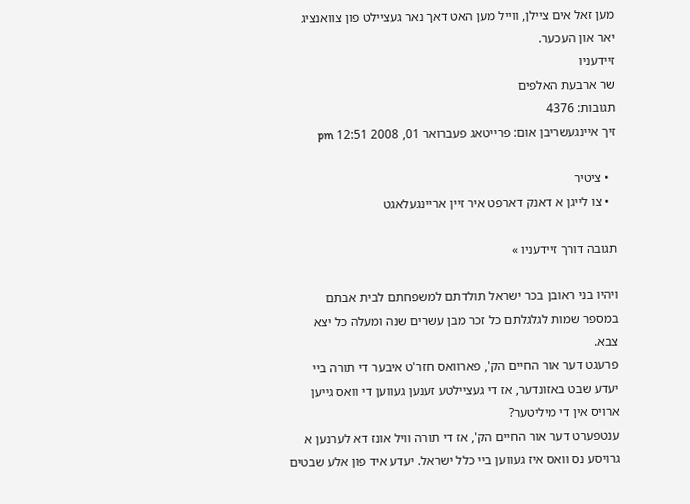מען זאל אים ציילן, ווייל מען האט דאך נאר געציילט פון צוואנציג יאר און העכער.
זיידעניו
שר ארבעת האלפים
תגובות: 4376
זיך איינגעשריבן אום: פרייטאג פעברואר 01, 2008 12:51 pm

  • ציטיר
  • צו לייגן א דאנק דארפט איר זיין אריינגעלאגט

תגובה דורך זיידעניו »

ויהיו בני ראובן בכר ישראל תולדתם למשפחתם לבית אבתם במספר שמות לגלגלתם כל זכר מבן עשרים שנה ומעלה כל יצא צבא.
פרעגט דער אור החיים הק', פארוואס חזר'ט איבער די תורה ביי יעדע שבט באזונדער, אז די געציילטע זענען געווען די וואס גייען ארויס אין די מיליטער?
ענטפערט דער אור החיים הק', אז די תורה וויל אונז דא לערנען א גרויסע נס וואס איז געווען ביי כלל ישראל. יעדע איד פון אלע שבטים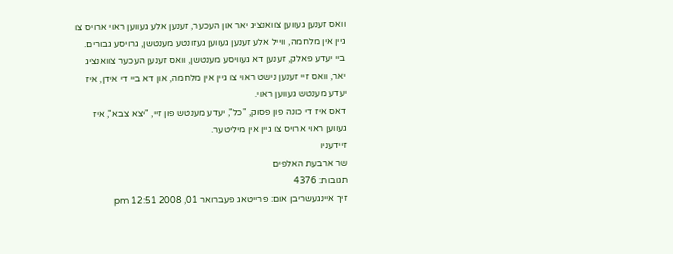וואס זענען געווען צוואנציג יאר און העכער, זענען אלע געווען ראוי ארויס צו גיין אין מלחמה, ווייל אלע זענען געווען געזונטע מענטשן, גרויסע גבורים. ביי יעדע פאלק, זענען דא געוויסע מענטשן, וואס זענען העכער צוואנציג יאר, וואס זיי זענען נישט ראוי צו גיין אין מלחמה, און דא ביי די אידן, איז יעדע מענטש געווען ראוי.
דאס איז די כונה פון פסוק, "כל", יעדע מענטש פון זיי, "יצא צבא", איז געווען ראוי ארויס צו גיין אין מיליטער.
זיידעניו
שר ארבעת האלפים
תגובות: 4376
זיך איינגעשריבן אום: פרייטאג פעברואר 01, 2008 12:51 pm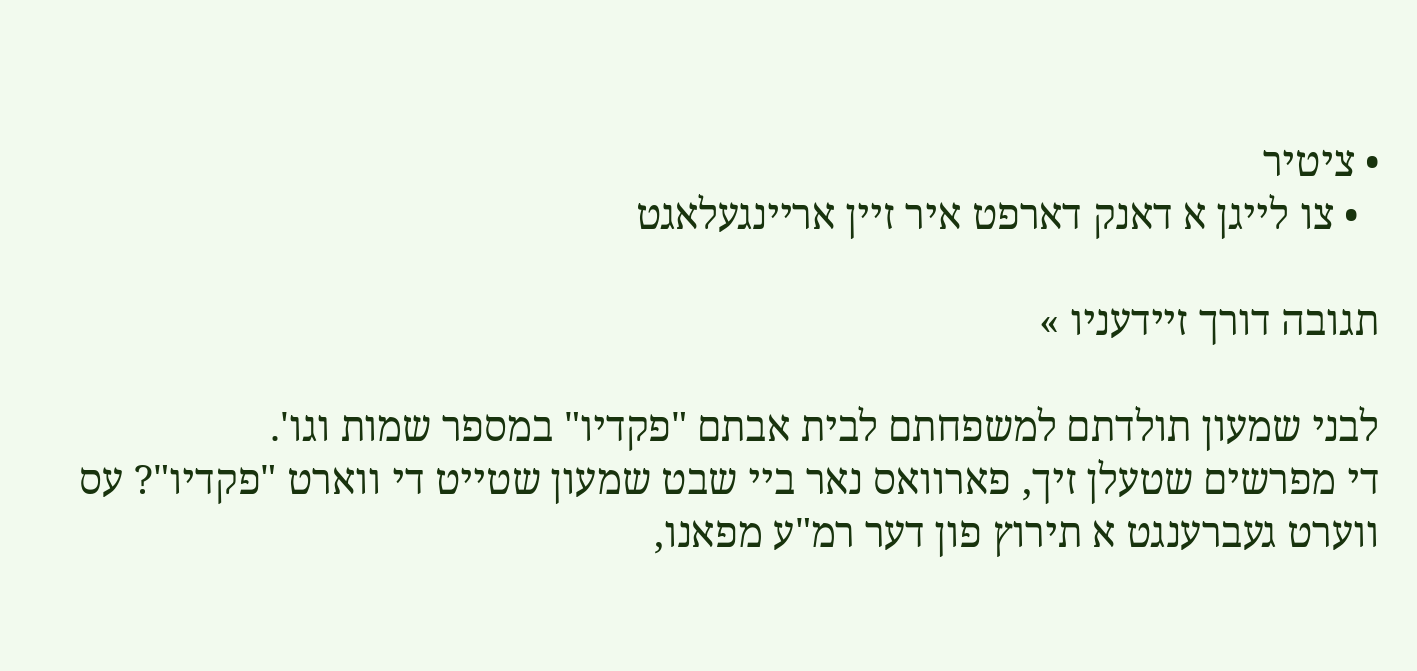• ציטיר
  • צו לייגן א דאנק דארפט איר זיין אריינגעלאגט

תגובה דורך זיידעניו »

לבני שמעון תולדתם למשפחתם לבית אבתם "פקדיו" במספר שמות וגו'.
די מפרשים שטעלן זיך, פארוואס נאר ביי שבט שמעון שטייט די ווארט "פקדיו"? עס ווערט געברענגט א תירוץ פון דער רמ"ע מפאנו,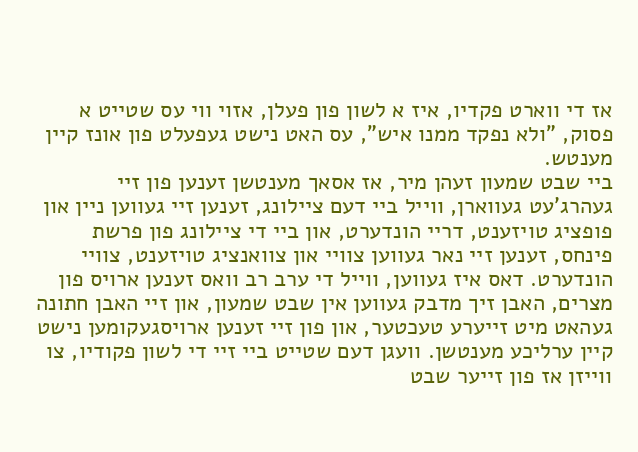אז די ווארט פקדיו, איז א לשון פון פעלן, אזוי ווי עס שטייט א פסוק, "ולא נפקד ממנו איש", עס האט נישט געפעלט פון אונז קיין מענטש.
ביי שבט שמעון זעהן מיר, אז אסאך מענטשן זענען פון זיי געהרג'עט געווארן, ווייל ביי דעם ציילונג, זענען זיי געווען ניין און פופציג טויזענט, דריי הונדערט, און ביי די ציילונג פון פרשת פינחס, זענען זיי נאר געווען צוויי און צוואנציג טויזענט, צוויי הונדערט. דאס איז געווען, ווייל די ערב רב וואס זענען ארויס פון מצרים, האבן זיך מדבק געווען אין שבט שמעון, און זיי האבן חתונה געהאט מיט זייערע טעכטער, און פון זיי זענען ארויסגעקומען נישט קיין ערליכע מענטשן. וועגן דעם שטייט ביי זיי די לשון פקודיו, צו ווייזן אז פון זייער שבט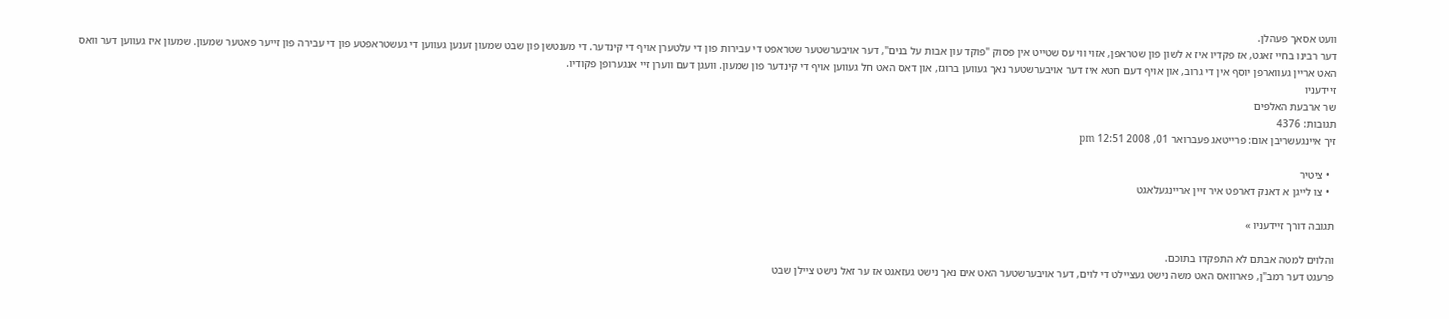וועט אסאך פעהלן.
דער רבינו בחיי זאגט, אז פקדיו איז א לשון פון שטראפן, אזוי ווי עס שטייט אין פסוק "פוקד עון אבות על בנים", דער אויבערשטער שטראפט די עבירות פון די עלטערן אויף די קינדער. די מענטשן פון שבט שמעון זענען געווען די געשטראפטע פון די עבירה פון זייער פאטער שמעון. שמעון איז געווען דער וואס האט אריין געווארפן יוסף אין די גרוב, און אויף דעם חטא איז דער אויבערשטער נאך געווען ברוגז, און דאס האט חל געווען אויף די קינדער פון שמעון. וועגן דעם ווערן זיי אנגערופן פקודיו.
זיידעניו
שר ארבעת האלפים
תגובות: 4376
זיך איינגעשריבן אום: פרייטאג פעברואר 01, 2008 12:51 pm

  • ציטיר
  • צו לייגן א דאנק דארפט איר זיין אריינגעלאגט

תגובה דורך זיידעניו »

והלוים למטה אבתם לא התפקדו בתוכם.
פרעגט דער רמב"ן, פארוואס האט משה נישט געציילט די לוים, דער אויבערשטער האט אים נאך נישט געזאגט אז ער זאל נישט ציילן שבט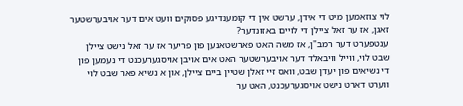לוי צוזאמען מיט די אידן, ערשט אין די קומענדיגע פסוקים וועט אים דער אויבערשטער זאגן, אז ער זאל ציילן די לויים באזונדער?
ענטפערט דער רמב"ן, אז משה האט פארשטאנען פון פריער אז ער זאל נישט ציילן שבט לוי, ווייל וויבאלד דער אויבערשטער האט אים אויבן אויסגערעכנט די נעמען פון די נשיאים פון יעדן שבט, וואס זיי זאלן שטיין ביים ציילן, און א נשיא פאר שבט לוי ווערט דארט נישט אויסגערעכנט, האט ער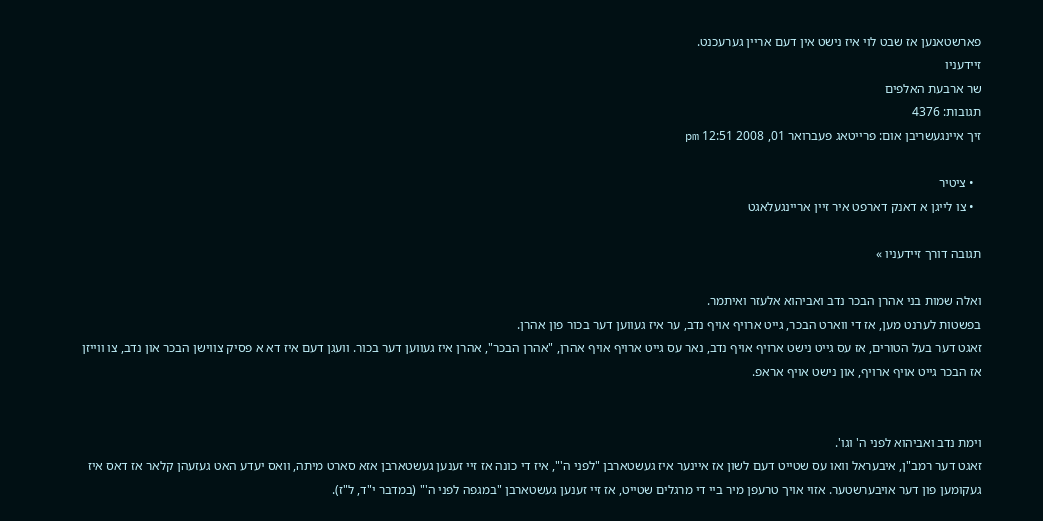פארשטאנען אז שבט לוי איז נישט אין דעם אריין גערעכנט.
זיידעניו
שר ארבעת האלפים
תגובות: 4376
זיך איינגעשריבן אום: פרייטאג פעברואר 01, 2008 12:51 pm

  • ציטיר
  • צו לייגן א דאנק דארפט איר זיין אריינגעלאגט

תגובה דורך זיידעניו »

ואלה שמות בני אהרן הבכר נדב ואביהוא אלעזר ואיתמר.
בפשטות לערנט מען, אז די ווארט הבכר, גייט ארויף אויף נדב, ער איז געווען דער בכור פון אהרן.
זאגט דער בעל הטורים, אז עס גייט נישט ארויף אויף נדב, נאר עס גייט ארויף אויף אהרן, "אהרן הבכר", אהרן איז געווען דער בכור. וועגן דעם איז דא א פסיק צווישן הבכר און נדב, צו ווייזן אז הבכר גייט אויף ארויף, און נישט אויף אראפ.


וימת נדב ואביהוא לפני ה' וגו'.
זאגט דער רמב"ן, איבעראל וואו עס שטייט דעם לשון אז איינער איז געשטארבן "לפני ה'", איז די כונה אז זיי זענען געשטארבן אזא סארט מיתה, וואס יעדע האט געזעהן קלאר אז דאס איז געקומען פון דער אויבערשטער. אזוי אויך טרעפן מיר ביי די מרגלים שטייט, אז זיי זענען געשטארבן "במגפה לפני ה'" (במדבר י"ד, ל"ז).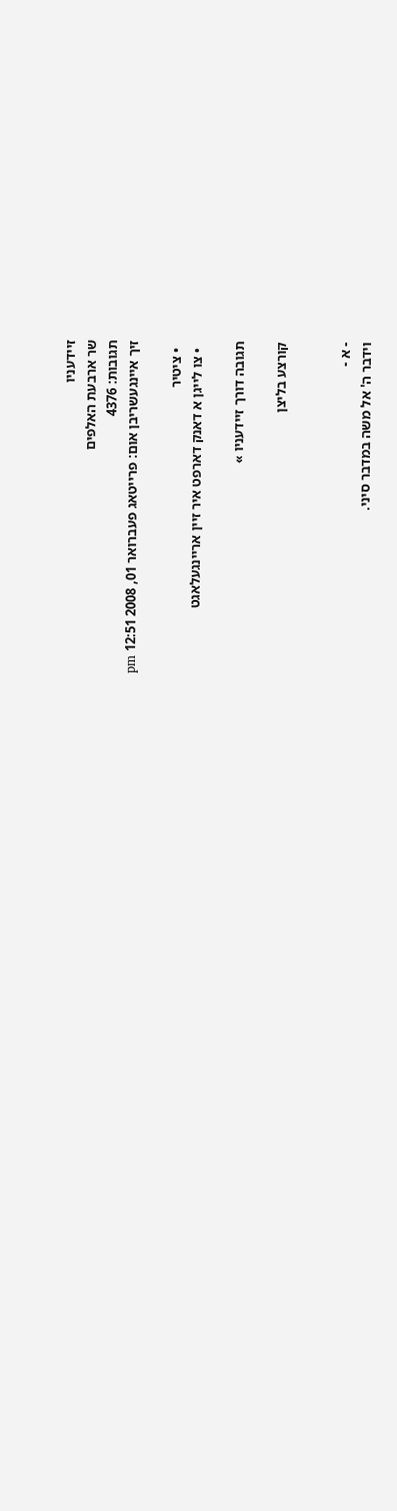זיידעניו
שר ארבעת האלפים
תגובות: 4376
זיך איינגעשריבן אום: פרייטאג פעברואר 01, 2008 12:51 pm

  • ציטיר
  • צו לייגן א דאנק דארפט איר זיין אריינגעלאגט

תגובה דורך זיידעניו »

קורצע בליצן


- א -
וידבר ה' אל משה במדבר סיני.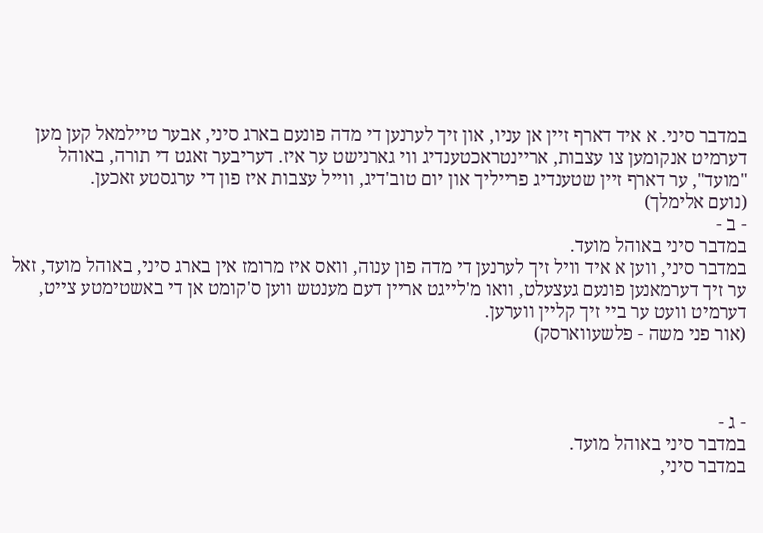במדבר סיני. א איד דארף זיין אן עניו, און זיך לערנען די מדה פונעם בארג סיני, אבער טיילמאל קען מען דערמיט אנקומען צו עצבות, אריינטראכטענדיג ווי גארנישט ער איז. דעריבער זאגט די תורה, באוהל "מועד", ער דארף זיין שטענדיג פרייליך און יום טוב'דיג, ווייל עצבות איז פון די ערגסטע זאכען.
(נועם אלימלך)
- ב -
במדבר סיני באוהל מועד.
במדבר סיני, ווען א איד וויל זיך לערנען די מדה פון ענוה, וואס איז מרומז אין בארג סיני, באוהל מועד, זאל ער זיך דערמאנען פונעם געצעלט, וואו מ'לייגט אריין דעם מענטש ווען ס'קומט אן די באשטימטע צייט, דערמיט וועט ער ביי זיך קליין ווערען.
(אור פני משה - פלשעווארסק)



- ג -
במדבר סיני באוהל מועד.
במדבר סיני,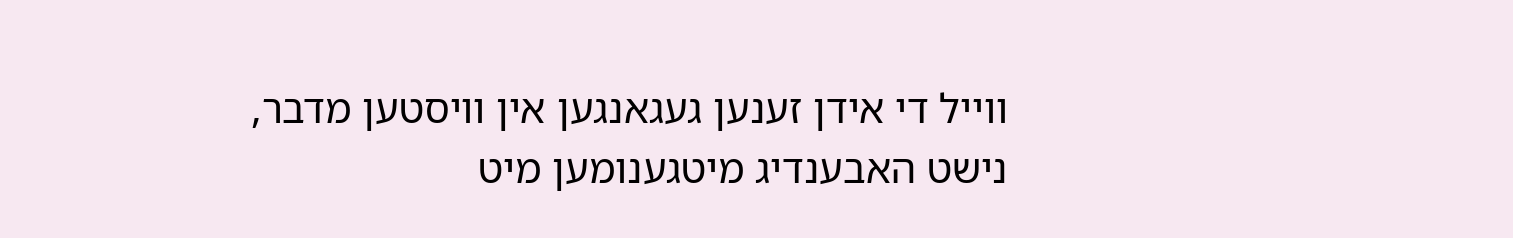ווייל די אידן זענען געגאנגען אין וויסטען מדבר, נישט האבענדיג מיטגענומען מיט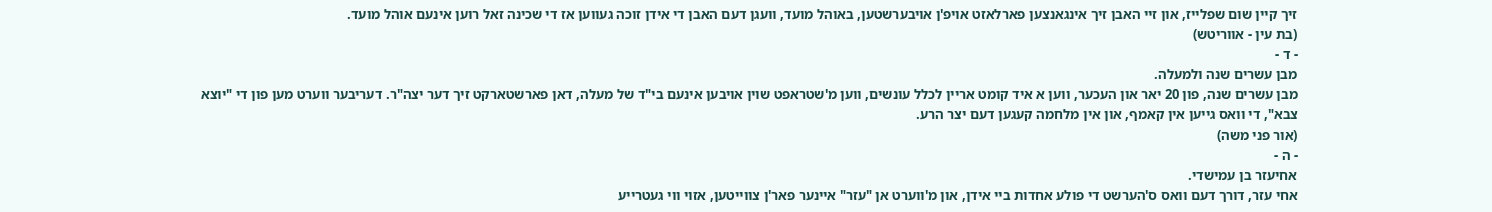זיך קיין שום שפלייז, און זיי האבן זיך אינגאנצען פארלאזט אויפ'ן אויבערשטען, באוהל מועד, וועגן דעם האבן די אידן זוכה געווען אז די שכינה זאל רוען אינעם אוהל מועד.
(בת עין - אווריטש)
- ד -
מבן עשרים שנה ולמעלה.
מבן עשרים שנה, פון 20 יאר און העכער, ווען א איד קומט אריין לכלל עונשים, ווען מ'שטראפט שוין אויבען אינעם בי"ד של מעלה, דאן פארשטארקט זיך דער יצה"ר. דעריבער ווערט מען פון די "יוצא צבא", די וואס גייען אין קאמף, און אין מלחמה קעגען דעם יצר הרע.
(אור פני משה)
- ה -
אחיעזר בן עמישדי.
אחי עזר, דורך דעם וואס ס'הערשט די פולע אחדות ביי אידן, און מ'ווערט אן "עזר" איינער פאר'ן צווייטען, אזוי ווי געטרייע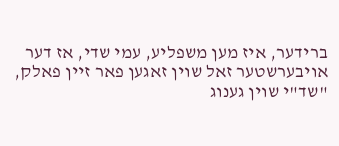ברידער, איז מען משפליע, עמי שדי, אז דער אויבערשטער זאל שוין זאגען פאר זיין פאלק, "שד"י שוין גענוג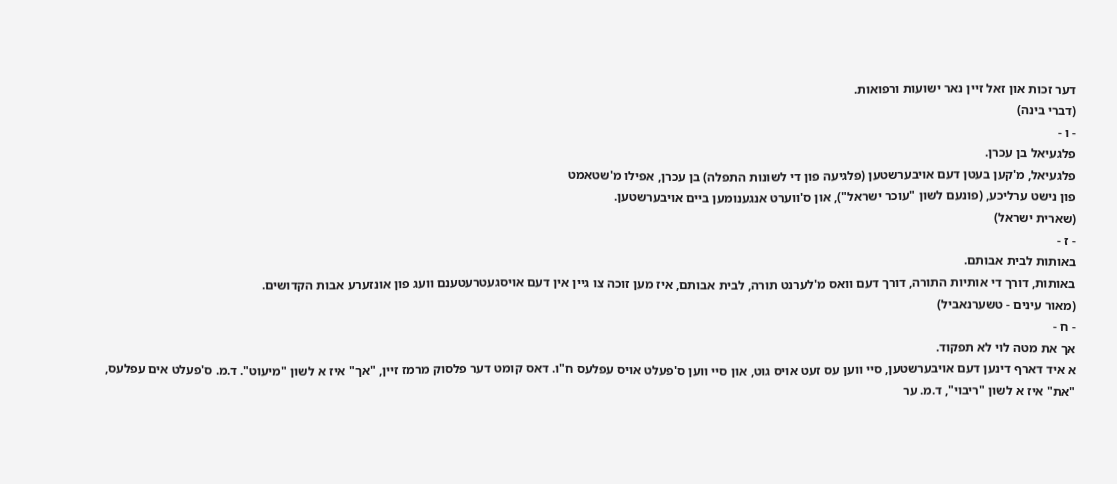דער זכות און זאל זיין נאר ישועות ורפואות.
(דברי בינה)
- ו -
פלגעיאל בן עכרן.
פלגעיאל, מ'קען בעטן דעם אויבערשטען (פלגיעה פון די לשונות התפלה) בן עכרן, אפילו מ'שטאמט
פון נישט ערליכע, (פונעם לשון "עוכר ישראל"), און ס'ווערט אנגענומען ביים אויבערשטען.
(שארית ישראל)
- ז -
באותות לבית אבותם.
באותות, דורך די אותיות התורה, דורך דעם וואס מ'לערנט תורה, לבית אבותם, איז מען זוכה צו גיין אין דעם אויסגעטרעטענם וועג פון אונזערע אבות הקדושים.
(מאור עינים - טשערנאביל)
- ח -
אך את מטה לוי לא תפקוד.
א איד דארף דינען דעם אויבערשטען, סיי ווען עס זעט אויס גוט, און סיי ווען ס'פעלט אויס עפלעס ח"ו. דאס קומט דער פלסוק מרמז זיין, "אך" איז א לשון "מיעוט". ד.מ. ס'פעלט אים עפלעס, "את" איז א לשון "ריבוי", ד.מ. ער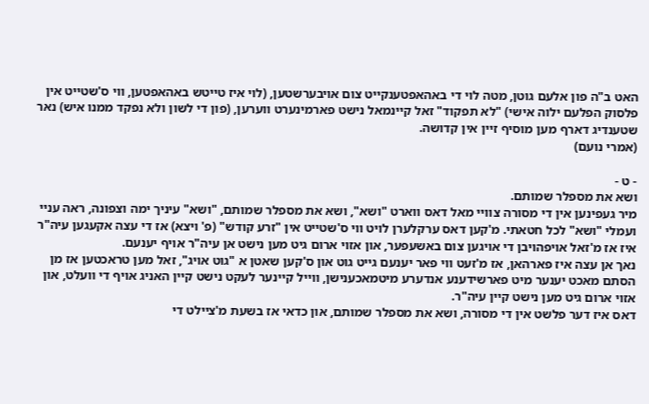האט ב"ה פון אלעם גוטן, מטה לוי די באהאפטענקייט צום אויבערשטען, (לוי איז טייטש באהאפטען, ווי ס'שטייט אין פלסוק הפלעם ילוה אישי) "לא תפקוד" זאל קיינמאל נישט פארמינערט ווערען, (פון די לשון ולא נפקד ממנו איש) נאר שטענדיג דארף מען מוסיף זיין אין קדושה.
(אמרי נועם)

- ט -
ושא את מספלר שמותם.
מיר געפינען אין די מסורה צוויי מאל דאס ווארט "ושא", ושא את מספלר שמותם, "ושא" עיניך ימה וצפונה, ראה עניי ועמלי "ושא" לכל חטאתי. מ'קען דאס ערקלערן לויט ווי ס'שטייט אין "זרע קודש" (פ' ויצא) אז די עצה אקעגען עיה"ר איז אז מ'זאל אויפהויבן די אויגען צום באשעפער, און אזוי ארום גיט מען נישט אן עיה"ר אויף יענעם.
נאך אן עצה איז פארהאן, אז מ'זעט ווי פאר יענעם גייט גוט און ס'קען שאטן א "גוט אויג", זאל מען טראכטען אז מן הסתם מאכט יענער מיט פארשידענע אנדערע מיטמאכענישן, ווייל קיינער לעקט נישט קיין האניג אויף די וועלט, און אזוי ארום גיט מען נישט קיין עיה"ר.
דאס איז דער פלשט אין די מסורה, ושא את מספלר שמותם, און כדאי אז בשעת מ'ציילט די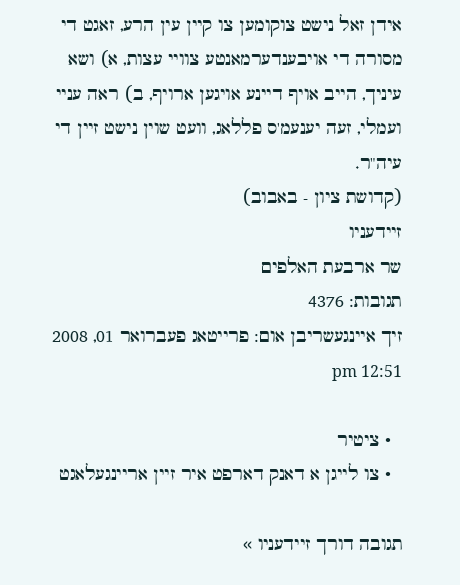אידן זאל נישט צוקומען צו קיין עין הרע, זאגט די מסורה די אויבענדערמאנטע צוויי עצות, א) ושא עיניך, הייב אויף דיינע אויגען ארויף, ב) ראה עניי ועמלי, זעה יענעמ'ס פללאג, וועט שוין נישט זיין די עיה"ר.
(קדושת ציון - באבוב)
זיידעניו
שר ארבעת האלפים
תגובות: 4376
זיך איינגעשריבן אום: פרייטאג פעברואר 01, 2008 12:51 pm

  • ציטיר
  • צו לייגן א דאנק דארפט איר זיין אריינגעלאגט

תגובה דורך זיידעניו »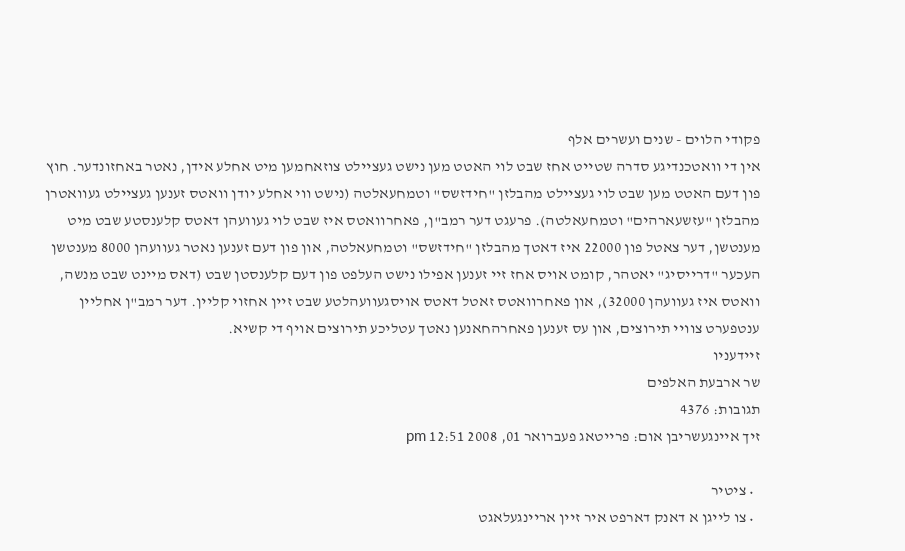פקודי הלוים - שנים ועשרים אלף
אין די וואטכנדיגע סדרה שטייט אחז שבט לוי האטט מען נישט געציילט צוזאחמען מיט אחלע אידן, נאטר באחזונדער. חוץ פון דעם האטט מען שבט לוי געציילט מהבלזן "חידזשס" וטמחעאלטה (נישט ווי אחלע יודן וואטס זענען געציילט געוואטרן מהבלזן "עזשעארהים" וטמחעאלטה). פרעגט דער רמב"ן, פאחרוואטס איז שבט לוי געוועהן דאטס קלענסטע שבט מיט מענטשן, דער צאטל פון 22000 איז דאטך מהבלזן "חידזשס" וטמחעאלטה, און פון דעם זענען נאטר געוועהן 8000 מענטשן העכער "דרייסיג" יאטהר, קומט אויס אחז זיי זענען אפילו נישט העלפט פון דעם קלענסטן שבט (דאס מיינט שבט מנשה, וואטס איז געוועהן 32000), און פאחרוואטס זאטל דאטס אויסגעוועהלטע שבט זיין אחזוי קליין. דער רמב"ן אחליין ענטפערט צוויי תירוצים, און עס זענען פאחרהחאנען נאטך עטליכע תירוצים אויף די קשיא.
זיידעניו
שר ארבעת האלפים
תגובות: 4376
זיך איינגעשריבן אום: פרייטאג פעברואר 01, 2008 12:51 pm

  • ציטיר
  • צו לייגן א דאנק דארפט איר זיין אריינגעלאגט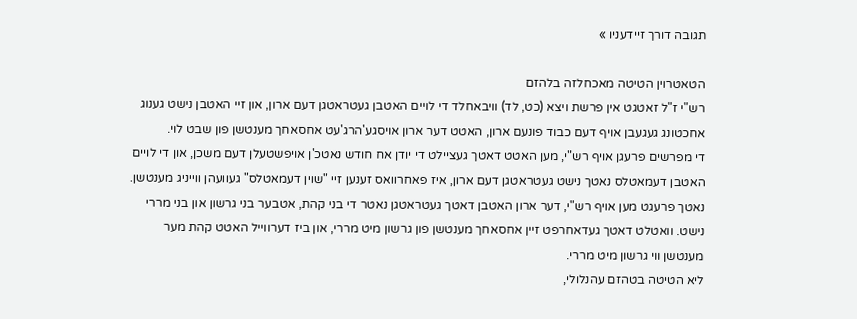תגובה דורך זיידעניו »

הטאטרוין הטיטה מאכחלזה בלהזם
רש"י ז"ל זאטגט אין פרשת ויצא (כט, לד) וויבאחלד די לויים האטבן געטראטגן דעם ארון, און זיי האטבן נישט גענוג אחכטונג געגעבן אויף דעם כבוד פונעם ארון, האטט דער ארון אויסגע'הרג'עט אחסאחך מענטשן פון שבט לוי.
די מפרשים פרעגן אויף רש"י, מען האטט דאטך געציילט די יודן אח חודש נאטכ'ן אויפשטעלן דעם משכן, און די לויים האטבן דעמאטלס נאטך נישט געטראטגן דעם ארון, איז פאחרוואס זענען זיי "שוין דעמאטלס" געוועהן ווייניג מענטשן.
נאטך פרעגט מען אויף רש"י, דער ארון האטבן דאטך געטראטגן נאטר די בני קהת, אטבער בני גרשון און בני מררי נישט. וואטלט דאטך געדאחרפט זיין אחסאחך מענטשן פון גרשון מיט מררי, און ביז דערווייל האטט קהת מער מענטשן ווי גרשון מיט מררי.
ליא הטיטה בטהזם עהנלולי,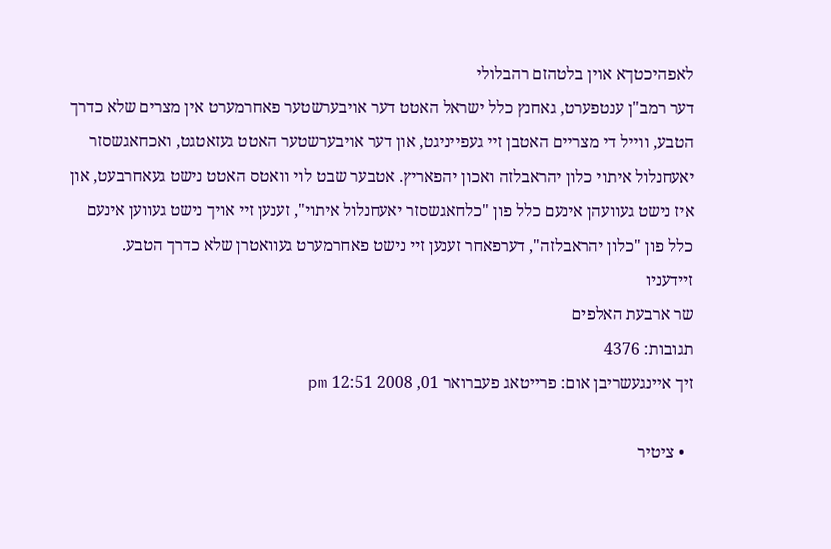לאפהיכטךא אוין בלטהזם רהבלולי
דער רמב"ן ענטפערט, גאחנץ כלל ישראל האטט דער אויבערשטער פאחרמערט אין מצרים שלא כדרך הטבע, ווייל די מצריים האטבן זיי געפייניגט, און דער אויבערשטער האטט געזאטגט, ואכחאגשסזר יאעחנלול איתוי כלון יהראבלזה ואכון יהפאריץ. אטבער שבט לוי וואטס האטט נישט געאחרבעט, און איז נישט געוועהן אינעם כלל פון "כלחאגשסזר יאעחנלול איתוי", זענען זיי אויך נישט געווען אינעם כלל פון "כלון יהראבלזה", דערפאחר זענען זיי נישט פאחרמערט געוואטרן שלא כדרך הטבע.
זיידעניו
שר ארבעת האלפים
תגובות: 4376
זיך איינגעשריבן אום: פרייטאג פעברואר 01, 2008 12:51 pm

  • ציטיר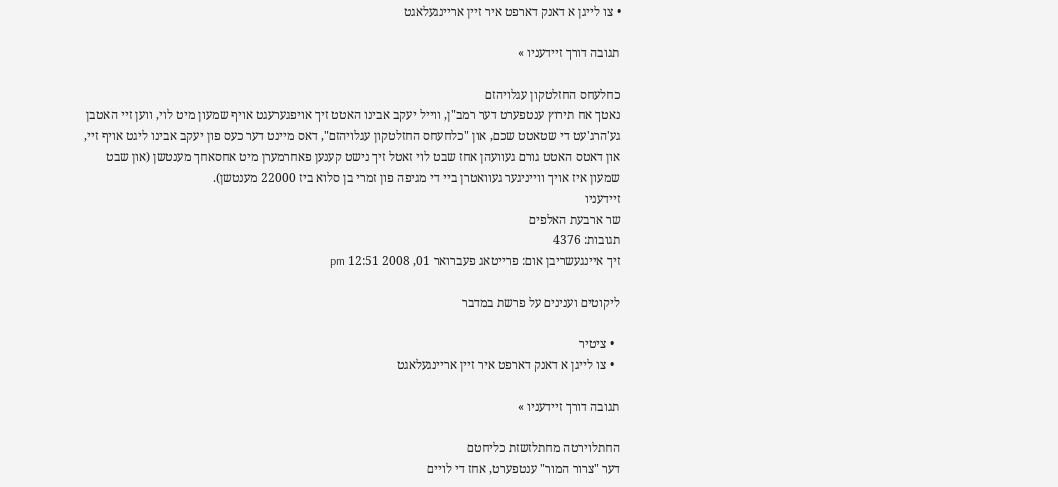• צו לייגן א דאנק דארפט איר זיין אריינגעלאגט

תגובה דורך זיידעניו »

כחלעחס החזלטקון עגלויהזם
נאטך אח תירוץ ענטפערט דער רמב"ן, ווייל יעקב אבינו האטט זיך אויפגערעגט אויף שמעון מיט לוי, ווען זיי האטבן גע'הרג'עט די שטאטט שכם, און "כלחעחס החזלטקון עגלויהזם", דאס מיינט דער כעס פון יעקב אבינו ליגט אויף זיי, און דאטס האטט גורם געוועהן אחז שבט לוי זאטל זיך נישט קענען פאחרמערן מיט אחסאחך מענטשן (און שבט שמעון איז אויך ווייניגער געוואטרן ביי די מגיפה פון זמרי בן סלוא ביז 22000 מענטשן).
זיידעניו
שר ארבעת האלפים
תגובות: 4376
זיך איינגעשריבן אום: פרייטאג פעברואר 01, 2008 12:51 pm

ליקוטים וענינים על פרשת במדבר

  • ציטיר
  • צו לייגן א דאנק דארפט איר זיין אריינגעלאגט

תגובה דורך זיידעניו »

החתלוירטה מחתלזשזת כליחטם
דער "צרור המור" ענטפערט, אחז די לויים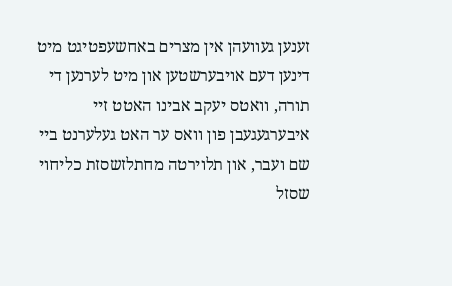זענען געוועהן אין מצרים באחשעפטיגט מיט דינען דעם אויבערשטען און מיט לערנען די תורה, וואטס יעקב אבינו האטט זיי איבערגעגעבן פון וואס ער האט געלערנט ביי שם ועבר, און תלוירטה מחתלזשסזת כליחוי שסזל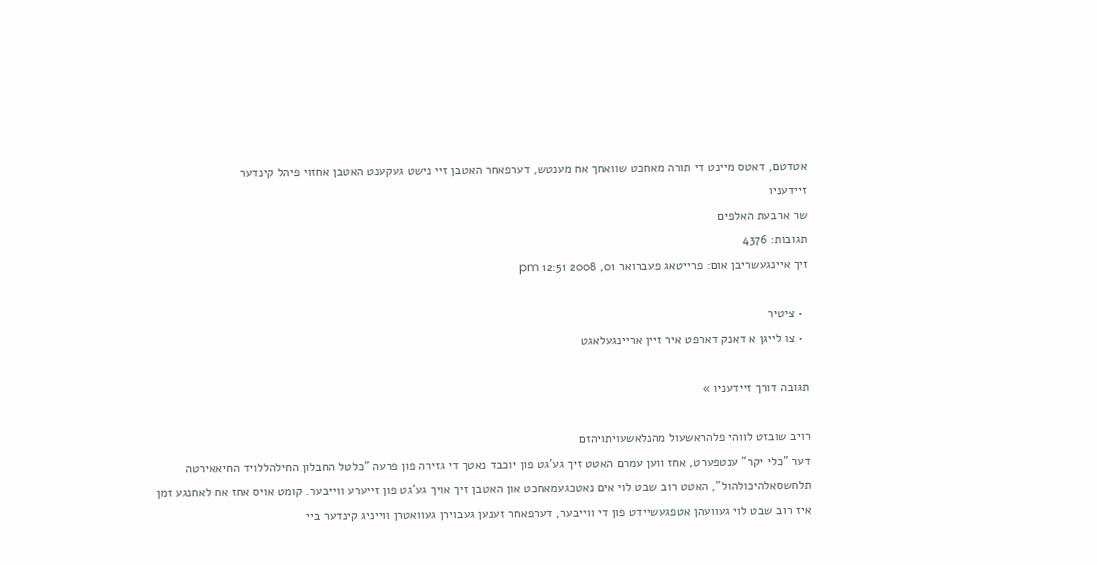אטדטם, דאטס מיינט די תורה מאחכט שוואחך אח מענטש, דערפאחר האטבן זיי נישט געקענט האטבן אחזוי פיהל קינדער
זיידעניו
שר ארבעת האלפים
תגובות: 4376
זיך איינגעשריבן אום: פרייטאג פעברואר 01, 2008 12:51 pm

  • ציטיר
  • צו לייגן א דאנק דארפט איר זיין אריינגעלאגט

תגובה דורך זיידעניו »

רויב שובזט לווהי פלהראשעול מהנלאשעויתויהזם
דער "כלי יקר" ענטפערט, אחז ווען עמרם האטט זיך גע'גט פון יוכבד נאטך די גזירה פון פרעה "כלטל החבלון החילהללויד החיאאירטה תלחשסאלהיכולהול", האטט רוב שבט לוי אים נאטכגעמאחכט און האטבן זיך אויך גע'גט פון זייערע ווייבער. קומט אויס אחז אח לאחנגע זמן איז רוב שבט לוי געוועהן אטפגעשיידט פון די ווייבער, דערפאחר זענען געבוירן געוואטרן ווייניג קינדער ביי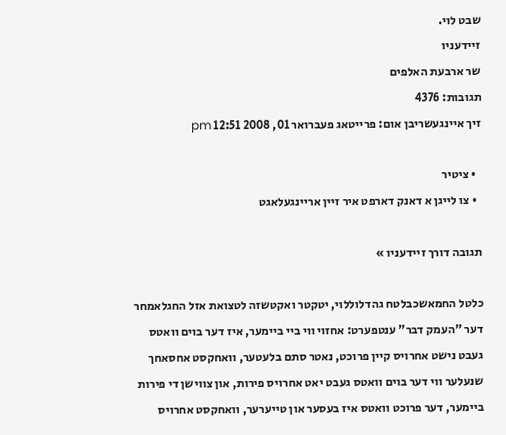שבט לוי.
זיידעניו
שר ארבעת האלפים
תגובות: 4376
זיך איינגעשריבן אום: פרייטאג פעברואר 01, 2008 12:51 pm

  • ציטיר
  • צו לייגן א דאנק דארפט איר זיין אריינגעלאגט

תגובה דורך זיידעניו »

כלטל החמאשכבלטח גהדלוללוי, יטקטר ואקטשזה לטצואת אזל החגלאמחר
דער "העמק דבר" ענטפערט: אחזוי ווי ביי ביימער, איז דער בוים וואטס געבט נישט אחרויס קיין פרוכט, נאטר סתם בלעטער, וואחקסט אחסאחך שנעלער ווי דער בוים וואטס געבט יאט אחרויס פירות, און צווישן די פירות ביימער, דער פרוכט וואטס איז בעסער און טייערער, וואחקסט אחרויס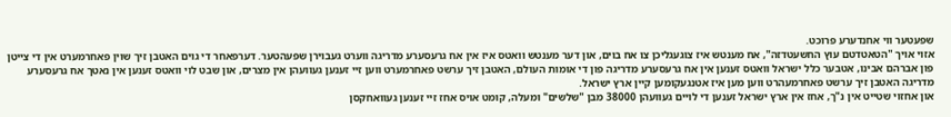שפעטער ווי אחנדערע פרוכט.
אזוי אויך "הטאטדטם עוץ החשעטדזה", אח מענטש איז צוגעגליכן צו אח בוים, און דער מענטש וואטס איז אין אח גרעסערע מדריגה ווערט געבוירן שפעהטער. דערפאחר די גוים האטבן זיך שוין פאחרמערט אין די צייטן פון אברהם אבינו, אטבער כלל ישראל וואטס זענען אין אח גרעסערע מדריגה פון די אומות העולם, האטבן זיך ערשט פאחרמערט ווען זיי זענען געוועהן אין מצרים, און שבט לוי וואטס זענען אין נאטך אח גרעסערע מדריגה האטבן זיך ערשט פאחרמעהרט ווען מען איז אטנגעקומען קיין ארץ ישראל.
און אחזוי שטייט אין נ"ך, אחז אין ארץ ישראל זענען די לויים געוועהן 38000 מבן "שלשים" ומעלה, קומט אויס אחז זיי זענען געוואחקסן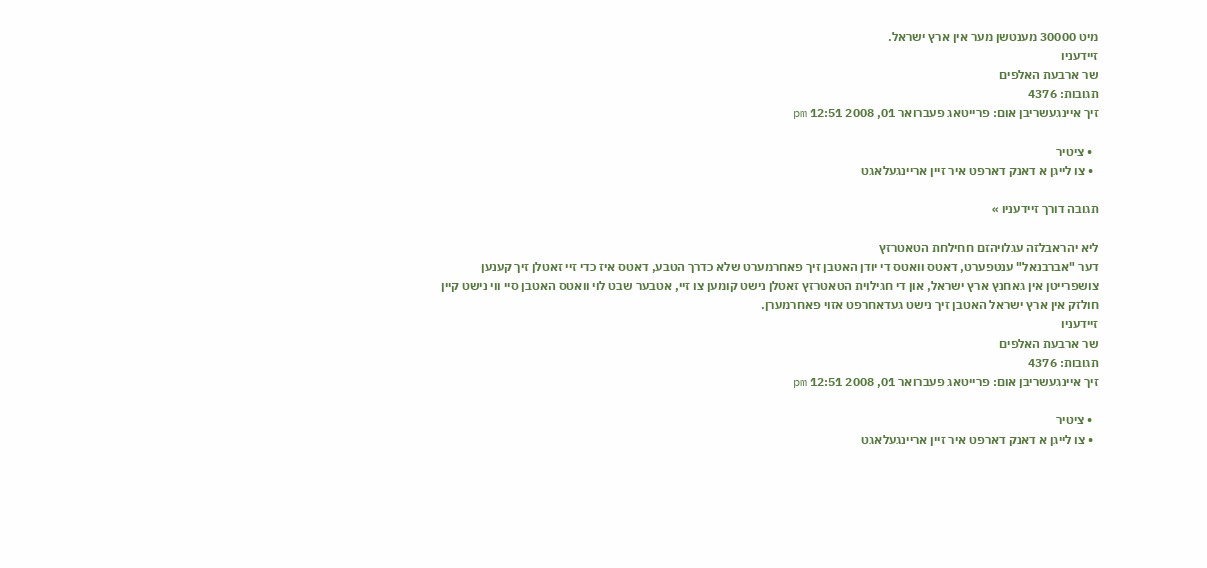מיט 30000 מענטשן מער אין ארץ ישראל.
זיידעניו
שר ארבעת האלפים
תגובות: 4376
זיך איינגעשריבן אום: פרייטאג פעברואר 01, 2008 12:51 pm

  • ציטיר
  • צו לייגן א דאנק דארפט איר זיין אריינגעלאגט

תגובה דורך זיידעניו »

ליא יהראבלזה עגלויהזם חחילחת הטאטרזץ
דער "אברבנאל" ענטפערט, דאטס וואטס די יודן האטבן זיך פאחרמערט שלא כדרך הטבע, דאטס איז כדי זיי זאטלן זיך קענען צושפרייטן אין גאחנץ ארץ ישראל, און די חגילוית הטאטרזץ זאטלן נישט קומען צו זיי, אטבער שבט לוי וואטס האטבן סיי ווי נישט קיין חולזק אין ארץ ישראל האטבן זיך נישט געדאחרפט אזוי פאחרמערן.
זיידעניו
שר ארבעת האלפים
תגובות: 4376
זיך איינגעשריבן אום: פרייטאג פעברואר 01, 2008 12:51 pm

  • ציטיר
  • צו לייגן א דאנק דארפט איר זיין אריינגעלאגט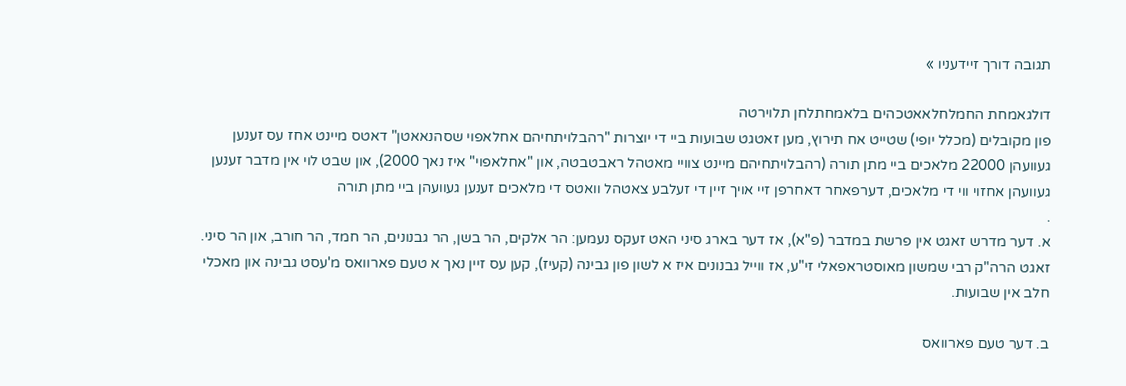תגובה דורך זיידעניו »

דולגאמחת החמלחלאאטכהים בלאמחתלחן תלוירטה
פון מקובלים (מכלל יופי) שטייט אח תירוץ, מען זאטגט שבועות ביי די יוצרות "רהבלויתחיהם אחלאפוי שסהנאאטן" דאטס מיינט אחז עס זענען געוועהן 22000 מלאכים ביי מתן תורה (רהבלויתחיהם מיינט צוויי מאטהל ראבטבטה, און "אחלאפוי" איז נאך 2000), און שבט לוי אין מדבר זענען געוועהן אחזוי ווי די מלאכים, דערפאחר דאחרפן זיי אויך זיין די זעלבע צאטהל וואטס די מלאכים זענען געוועהן ביי מתן תורה
.
א. דער מדרש זאגט אין פרשת במדבר (פ"א), אז דער בארג סיני האט זעקס נעמען: הר אלקים, הר בשן, הר גבנונים, הר חמד, הר חורב, און הר סיני. זאגט הרה"ק רבי שמשון מאוסטראפאלי זי"ע, אז ווייל גבנונים איז א לשון פון גבינה (קעיז), קען עס זיין נאך א טעם פארוואס מ'עסט גבינה און מאכלי חלב אין שבועות.

ב. דער טעם פארוואס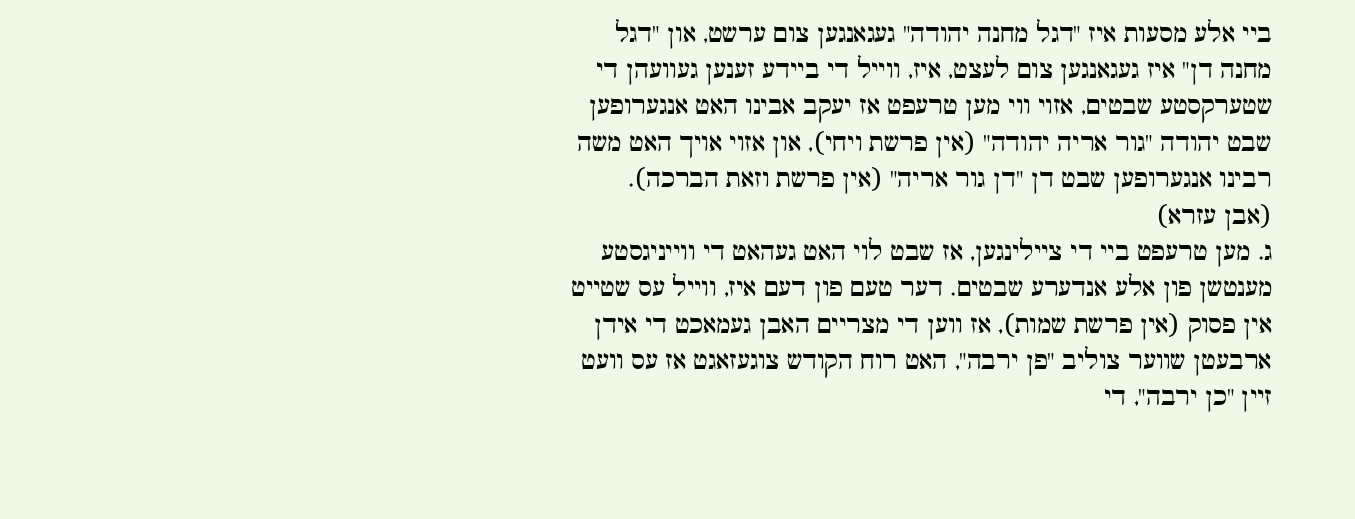ביי אלע מסעות איז "דגל מחנה יהודה" געגאנגען צום ערשט, און "דגל מחנה דן" איז געגאנגען צום לעצט, איז, ווייל די ביידע זענען געוועהן די שטערקסטע שבטים, אזוי ווי מען טרעפט אז יעקב אבינו האט אנגערופען שבט יהודה "גור אריה יהודה" (אין פרשת ויחי), און אזוי אויך האט משה רבינו אנגערופען שבט דן "דן גור אריה" (אין פרשת וזאת הברכה).
(אבן עזרא)
ג. מען טרעפט ביי די ציילינגען, אז שבט לוי האט געהאט די ווייניגסטע מענטשן פון אלע אנדערע שבטים. דער טעם פון דעם איז, ווייל עס שטייט אין פסוק (אין פרשת שמות), אז ווען די מצריים האבן געמאכט די אידן ארבעטן שווער צוליב "פן ירבה", האט רוח הקודש צוגעזאגט אז עס וועט זיין "כן ירבה", די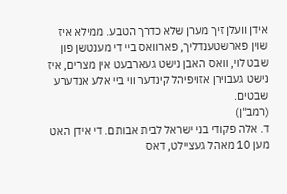אידן וועלן זיך מערן שלא כדרך הטבע. ממילא איז שוין פארשטענדליך, פארוואס ביי די מענטשן פון שבט לוי, וואס האבן נישט געארבעט אין מצרים, איז נישט געבוירן אזויפיהל קינדער ווי ביי אלע אנדערע שבטים.
(רמב"ן)
ד. אלה פקודי בני ישראל לבית אבותם. די אידן האט מען 10 מאהל געציילט, דאס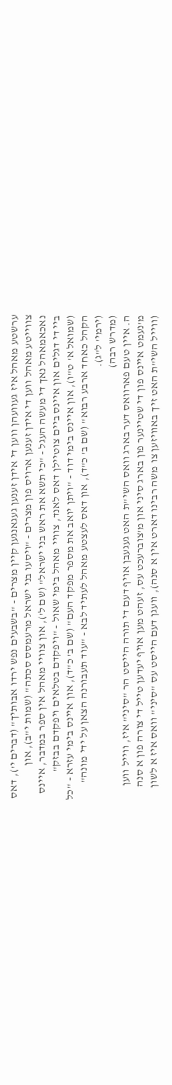ערשטע מאהל איז געוועהן ווען די אידן זענען געגאנגען קיין מצרים - "בשבעים נפש ירדו אבותיך" (דברים י'), דאס צווייטע מאהל ווען די אידן זענען ארויס פון מצרים - "ויסעו בני ישראל מרעמסס סכתה" (שמות י"ב), און נאכאמאהל נאך די מעשה העגל - "כי תשא את ראש בני ישראל" (שם ל'), און צוויי מאהל אין ספר במדבר, איינס ביי די דגלים און איינס ביים צוטיילן דאס לאנד, צוויי מאהל בימי שאול - "ויפקדם בטלאים ויפקדם בבזק" (שמואל א' ט"ו), און איינס בימי דוד - "ויתן יואב את מספר מפקד העם" (שם ב' כ"ד), און איינס בימי עזרא - "כל הקהל כאחד ארבע רבוא" (שם ב' כ"ד), און דאס לעצטע מאהל לעתיד לבא - "עוד תעבורנה הצאן על ידי מונה" (ירמי' ל"ג).
(מדרש רבה)
ה. איין טעם פארוואס דער בארג וואס השי"ת האט געגעבן אויף דעם די תורה הייסט הר "סיני" איז, ווייל ווען מ'נעמט איינס פון די שטיינער פון בארג סיני און מ'צוברעכט עס, זעהט מען אויף יעדען טייל די צורה פון א סנה (ווייל השי"ת האט זיך באוויזען צו משה רבינו דארט אין א סנה), וועגן דעם הייסט עס "סיני" וואס איז א לשון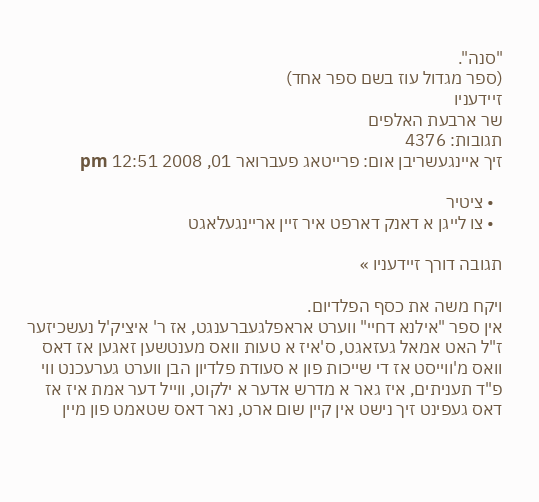"סנה".
(ספר מגדול עוז בשם ספר אחד)
זיידעניו
שר ארבעת האלפים
תגובות: 4376
זיך איינגעשריבן אום: פרייטאג פעברואר 01, 2008 12:51 pm

  • ציטיר
  • צו לייגן א דאנק דארפט איר זיין אריינגעלאגט

תגובה דורך זיידעניו »

ויקח משה את כסף הפלדיום.
אין ספר "אילנא דחיי" ווערט אראפלגעברענגט, אז ר' איציק'ל נעשכיזער ז"ל האט אמאל געזאגט, ס'איז א טעות וואס מענטשען זאגען אז דאס וואס מ'ווייסט אז די שייכות פון א סעודת פלדיון הבן ווערט גערעכנט ווי פ"ד תעניתים, איז גאר א מדרש אדער א ילקוט, ווייל דער אמת איז אז דאס געפינט זיך נישט אין קיין שום ארט, נאר דאס שטאמט פון מיין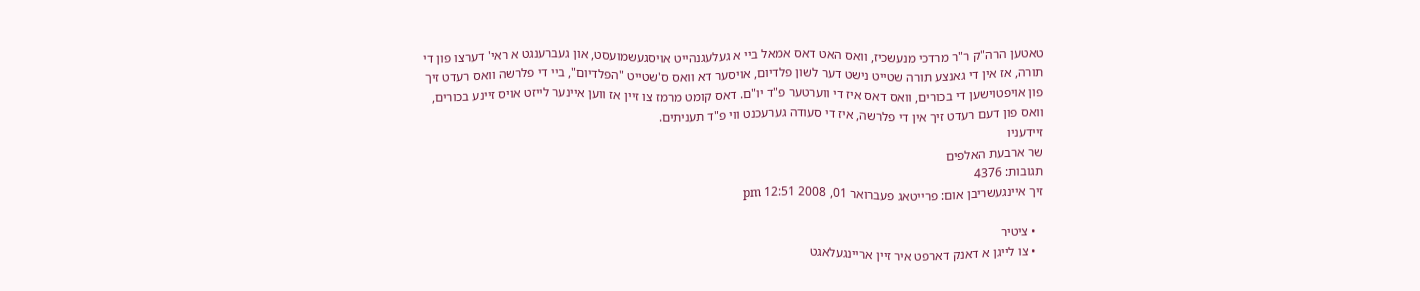טאטען הרה"ק ר"ר מרדכי מנעשכיז, וואס האט דאס אמאל ביי א געלעגנהייט אויסגעשמועסט, און געברענגט א ראי' דערצו פון די תורה, אז אין די גאנצע תורה שטייט נישט דער לשון פלדיום, אויסער דא וואס ס'שטייט "הפלדיום", ביי די פלרשה וואס רעדט זיך פון אויפטוישען די בכורים, וואס דאס איז די ווערטער פ"ד יו"ם. דאס קומט מרמז צו זיין אז ווען איינער לייזט אויס זיינע בכורים, וואס פון דעם רעדט זיך אין די פלרשה, איז די סעודה גערעכנט ווי פ"ד תעניתים.
זיידעניו
שר ארבעת האלפים
תגובות: 4376
זיך איינגעשריבן אום: פרייטאג פעברואר 01, 2008 12:51 pm

  • ציטיר
  • צו לייגן א דאנק דארפט איר זיין אריינגעלאגט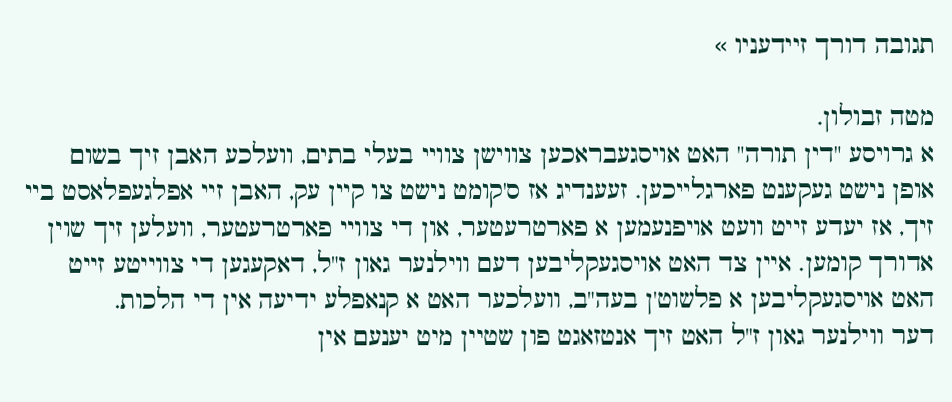תגובה דורך זיידעניו »

מטה זבולון.
א גרויסע "דין תורה" האט אויסגעבראכען צווישן צוויי בעלי בתים, וועלכע האבן זיך בשום אופן נישט געקענט פארגלייכען. זעענדיג אז ס'קומט נישט צו קיין עק, האבן זיי אפלגעפלאסט ביי זיך, אז יעדע זייט וועט אויפנעמען א פארטרעטער, און די צוויי פארטרעטער, וועלען זיך שוין אדורך קומען. איין צד האט אויסגעקליבען דעם ווילנער גאון ז"ל, דאקעגען די צווייטע זייט האט אויסגעקליבען א פלשוט'ן בעה"ב, וועלכער האט א קנאפלע ידיעה אין די הלכות.
דער ווילנער גאון ז"ל האט זיך אנטזאגט פון שטיין מיט יענעם אין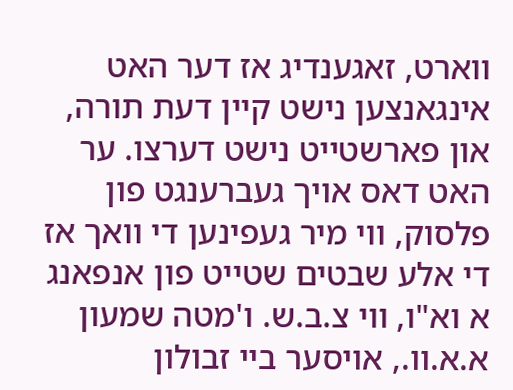ווארט, זאגענדיג אז דער האט אינגאנצען נישט קיין דעת תורה, און פארשטייט נישט דערצו. ער האט דאס אויך געברענגט פון פלסוק, ווי מיר געפינען די וואך אז די אלע שבטים שטייט פון אנפאנג א וא"ו, ווי צ.ב.ש. ו'מטה שמעון א.א.וו., אויסער ביי זבולון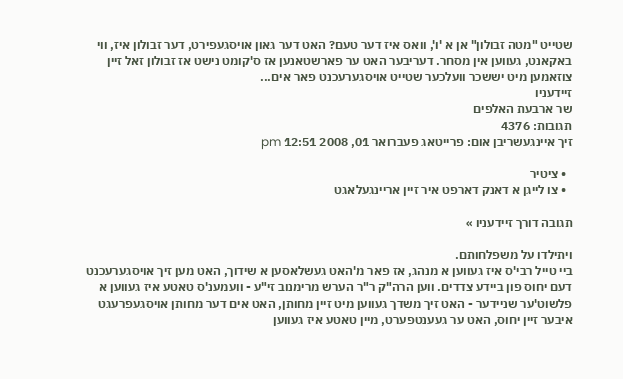שטייט "מטה זבולון" אן א 'ו', וואס איז דער טעם? האט דער גאון אויסגעפירט, דער זבולון איז, ווי באקאנט, געווען אין מסחר. דעריבער האט ער פארשטאנען אז ס'קומט נישט אז זבולון זאל זיין צוזאמען מיט יששכר וועלכער שטייט אויסגערעכנט פאר אים...
זיידעניו
שר ארבעת האלפים
תגובות: 4376
זיך איינגעשריבן אום: פרייטאג פעברואר 01, 2008 12:51 pm

  • ציטיר
  • צו לייגן א דאנק דארפט איר זיין אריינגעלאגט

תגובה דורך זיידעניו »

ויתילדו על משפלחותם.
ביי טייל רבי'ס איז געווען א מנהג, אז פאר מ'האט געשלאסען א שידוך, האט מען זיך אויסגערעכנט דעם יחוס פון ביידע צדדים. ווען הרה"ק ר"ר הערש מרימנוב זי"ע - וועמענ'ס טאטע איז געווען א פלשוט'ער שניידער - האט זיך משדך געווען מיט זיין מחותן, האט אים דער מחותן אויסגעפרעגט איבער זיין יחוס, האט ער געענטפערט, מיין טאטע איז געווען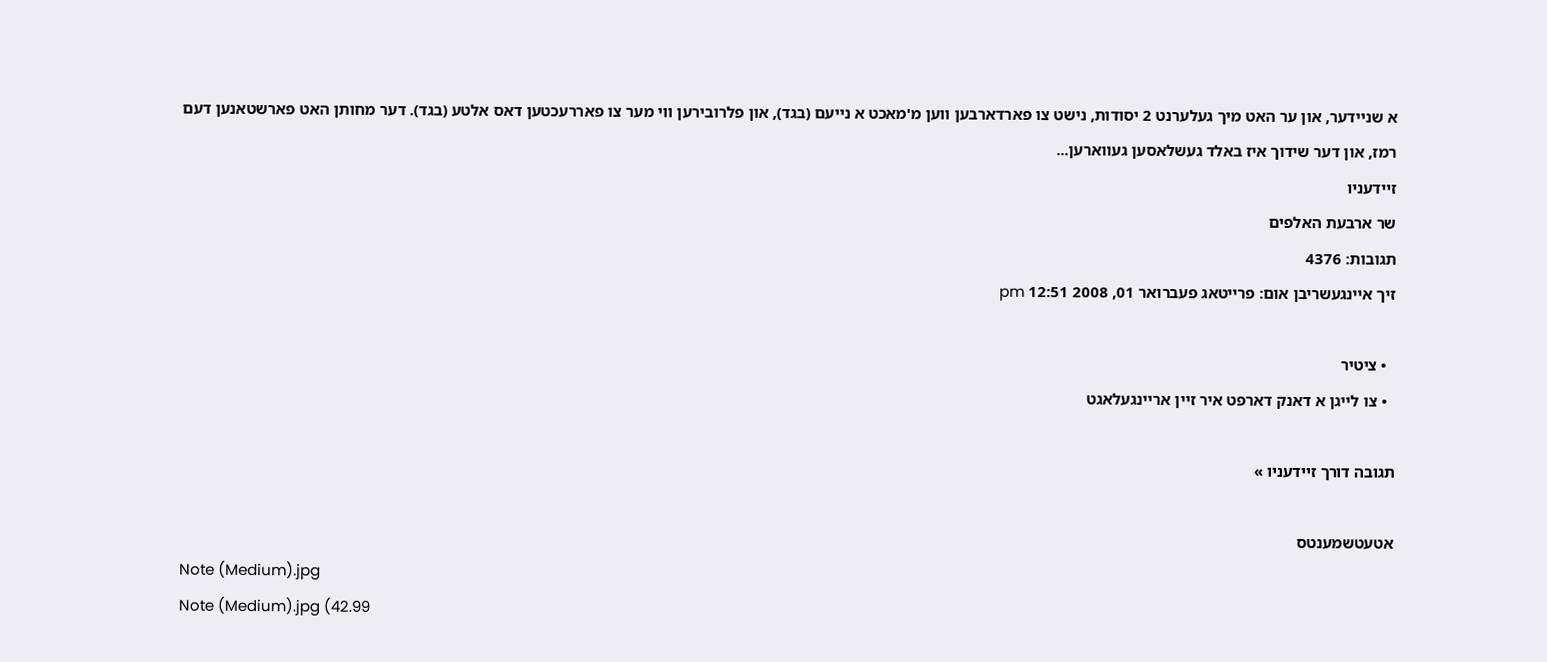א שניידער, און ער האט מיך געלערנט 2 יסודות, נישט צו פארדארבען ווען מ'מאכט א נייעם (בגד), און פלרובירען ווי מער צו פאררעכטען דאס אלטע (בגד). דער מחותן האט פארשטאנען דעם רמז, און דער שידוך איז באלד געשלאסען געווארען...
זיידעניו
שר ארבעת האלפים
תגובות: 4376
זיך איינגעשריבן אום: פרייטאג פעברואר 01, 2008 12:51 pm

  • ציטיר
  • צו לייגן א דאנק דארפט איר זיין אריינגעלאגט

תגובה דורך זיידעניו »

אטעטשמענטס
Note (Medium).jpg
Note (Medium).jpg (42.99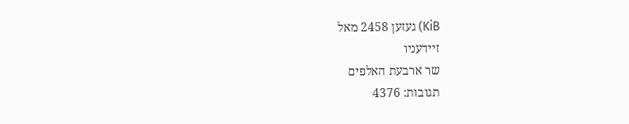KiB) געזען 2458 מאל
זיידעניו
שר ארבעת האלפים
תגובות: 4376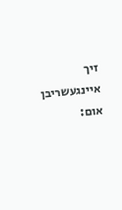זיך איינגעשריבן אום: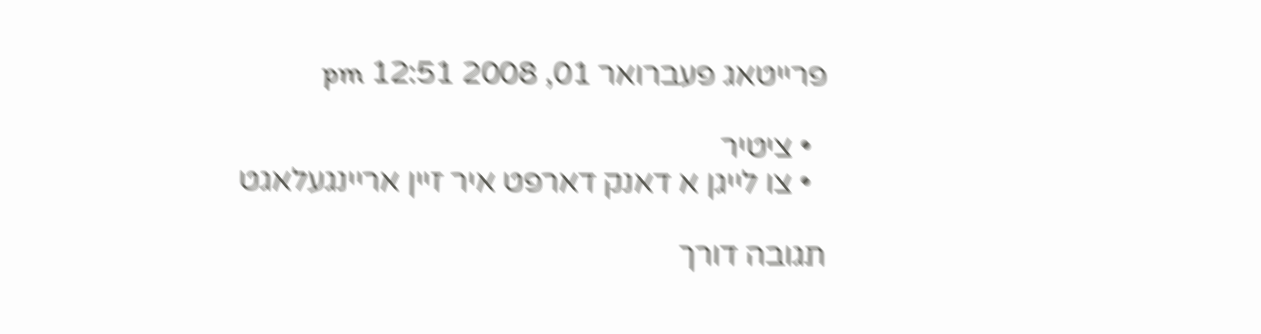פרייטאג פעברואר 01, 2008 12:51 pm

  • ציטיר
  • צו לייגן א דאנק דארפט איר זיין אריינגעלאגט

תגובה דורך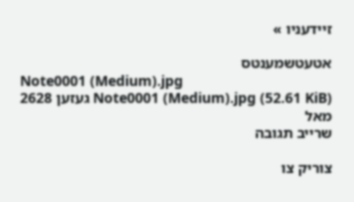זיידעניו »

אטעטשמענטס
Note0001 (Medium).jpg
Note0001 (Medium).jpg (52.61 KiB) געזען 2628 מאל
שרייב תגובה

צוריק צו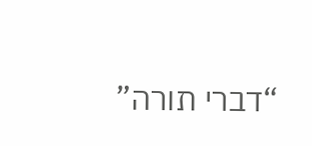“דברי תורה”